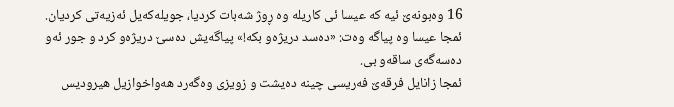16 وەبونەێ ئیه که عیسا ئی کاریله وه ڕوژ شەبات کردیا، جویلەکەیل ئەزیەتی کردیان.
ئمجا عیسا وه پیاگه وەت: «دەسد دریژەو بکه!» پیاگەیش دەسێ دریژەو کرد و جور ئەو دەسەگەی ساقەو بی.
ئمجا زانایل فرقەێ فەریسی چینه دەیشت و زویزی وەگەرد هەواخوازیل هیرودیس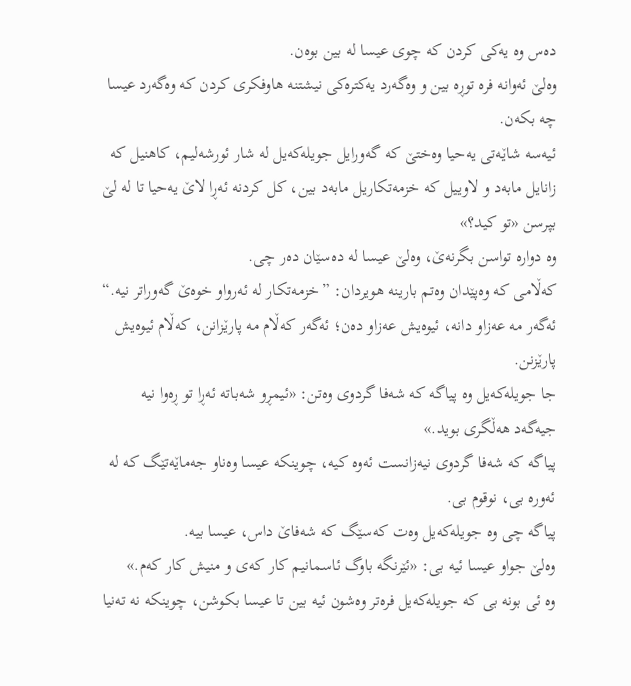دەس وه یەکی کردن که چوی عیسا له بین بوەن.
وەلێ ئەوانه فره توڕه بین و وەگەرد یەکترەکی نیشتنه هاوفکری کردن که وەگەرد عیسا چه بکەن.
ئیەسه شاێەتی یەحیا وەختێ که گەورایل جویلەکەیل له شار ئورشەلیم، کاهنیل که زانایل مابەد و لاوییل که خزمەتکاریل مابەد بین، کل کردنه ئەڕا لاێ یەحیا تا له لێ بپرسن «تو کید؟»
وه دواره تواسن بگرنەێ، وەلێ عیسا له دەسێان دەر چی.
کەڵامی که وەپێدان وەتم بارینه هویردان: ”خزمەتکار له ئەرواو خوەێ گەوراتر نیه.“ ئەگەر مه عەزاو دانه، ئیوەیش عەزاو دەن؛ ئەگەر کەڵام مه پارێزانن، کەڵام ئیوەیش پارێزنن.
جا جویلەکەیل وه پیاگه که شەفا گردوی وەتن: «ئیمڕو شەباته ئەڕا تو ڕەوا نیه جیەگەد هەڵگری بوید.»
پیاگه که شەفا گردوی نیەزانست ئەوه کیه، چوینکه عیسا وەناو جەماێەتێگ که له ئەوره بی، نوقوم بی.
پیاگه چی وه جویلەکەیل وەت کەسێگ که شەفاێ داس، عیسا بیه.
وەلێ جواو عیسا ئیه بی: «ئێرنگه باوگ ئاسمانیم کار کەی و منیش کار کەم.»
وه ئی بونه بی که جویلەکەیل فرەتر وەشون ئیه بین تا عیسا بکوشن، چوینکه نه تەنیا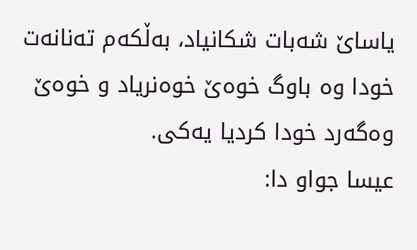یاساێ شەبات شکانیاد، بەڵکەم تەنانەت خودا وه باوگ خوەێ خوەنریاد و خوەێ وەگەرد خودا کردیا یەکی.
عیسا جواو دا: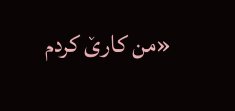«من کارێ کردم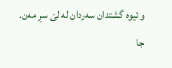و ئیوه گشتدان سەردان له لێ سڕ مەن.
جا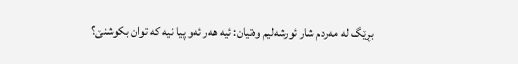بڕێگ له مەردم شار ئورشەلیم وەتیان: ئیه هەر ئەو پیا نیه که توان بکوشنێ؟